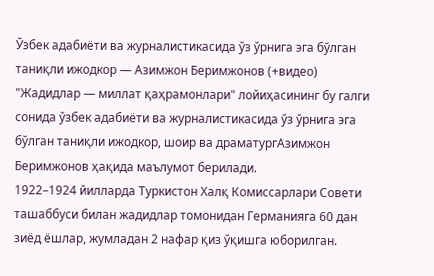Ўзбек адабиёти ва журналистикасида ўз ўрнига эга бўлган таниқли ижодкор — Азимжон Беримжонов (+видео)
"Жадидлар — миллат қаҳрамонлари" лойиҳасининг бу галги сонида ўзбек адабиёти ва журналистикасида ўз ўрнига эга бўлган таниқли ижодкор, шоир ва драматургАзимжон Беримжонов ҳақида маълумот берилади.
1922–1924 йилларда Туркистон Халқ Комиссарлари Совети ташаббуси билан жадидлар томонидан Германияга 60 дан зиёд ёшлар, жумладан 2 нафар қиз ўқишга юборилган.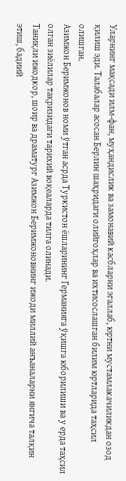Уларнинг мақсади илм-фан, муҳандислик ва замонавий касбларни эгаллаб, юртни мустамлакачиликдан озод қилиш эди. Талабалар асосан Берлин шаҳридаги олийгоҳлар ва ихтисослашган билим юртларида таҳсил олишган.
Азимжон Беримжонов номи ўтган асрда Туркистон ёшларининг Германияга ўқишга юборилиши ва у ерда таҳсил олган зиёлилар тақризидаги тарихий воқеаларда тилга олинади.
Таниқли ижодкор, шоир ва драматург Азимжон Беримжоновнинг ижоди миллий анъаналарни янгича талқин этиш, бадиий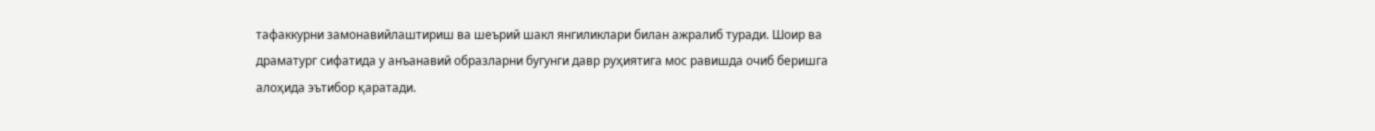тафаккурни замонавийлаштириш ва шеърий шакл янгиликлари билан ажралиб туради. Шоир ва драматург сифатида у анъанавий образларни бугунги давр руҳиятига мос равишда очиб беришга алоҳида эътибор қаратади.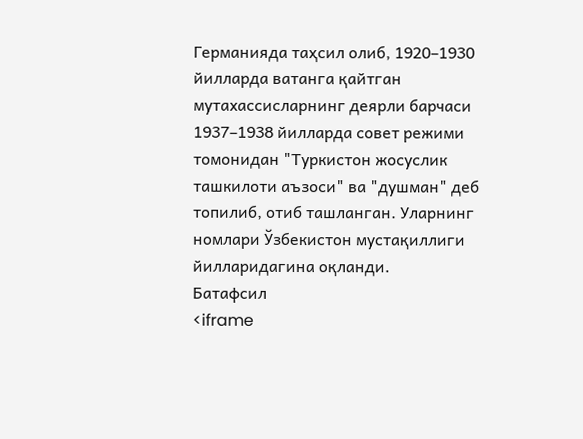Германияда таҳсил олиб, 1920–1930 йилларда ватанга қайтган мутахассисларнинг деярли барчаси 1937–1938 йилларда совет режими томонидан "Туркистон жосуслик ташкилоти аъзоси" ва "душман" деб топилиб, отиб ташланган. Уларнинг номлари Ўзбекистон мустақиллиги йилларидагина оқланди.
Батафсил
<iframe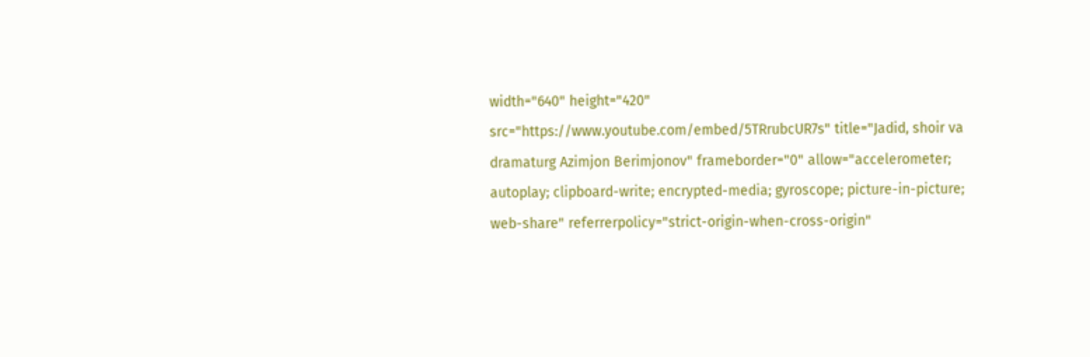width="640" height="420" src="https://www.youtube.com/embed/5TRrubcUR7s" title="Jadid, shoir va dramaturg Azimjon Berimjonov" frameborder="0" allow="accelerometer; autoplay; clipboard-write; encrypted-media; gyroscope; picture-in-picture; web-share" referrerpolicy="strict-origin-when-cross-origin"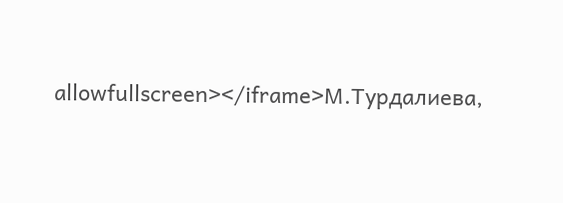allowfullscreen></iframe>М.Турдалиева,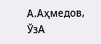А.Аҳмедов, ЎзА